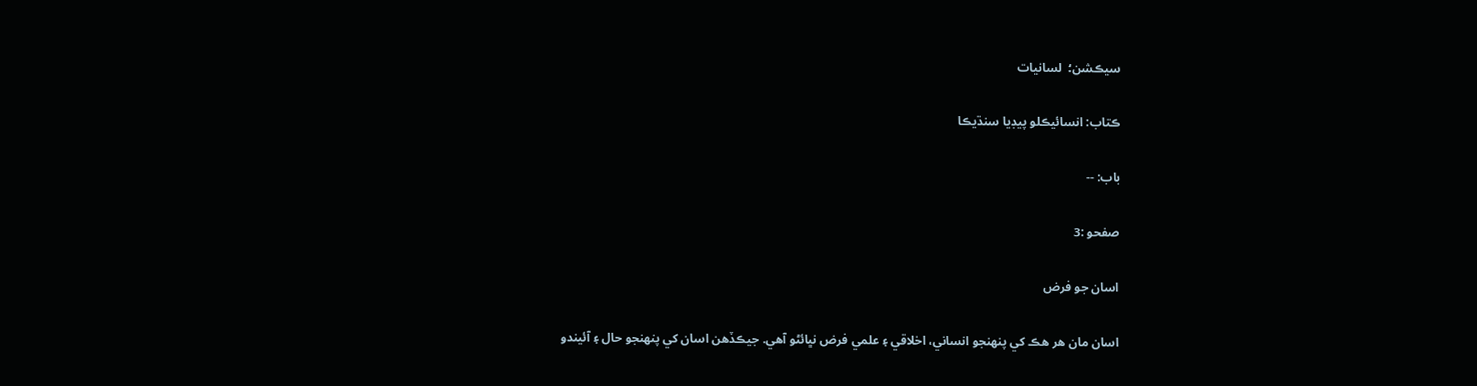سيڪشن؛  لسانيات

ڪتاب: انسائيڪلو پيڊيا سنڌيڪا

باب: --

صفحو :3

اسان جو فرض

اسان مان هر هڪ کي پنهنجو انساني، اخلاقي ۽ علمي فرض نڀائڻو آهي. جيڪڏهن اسان کي پنهنجو حال ۽ آئيندو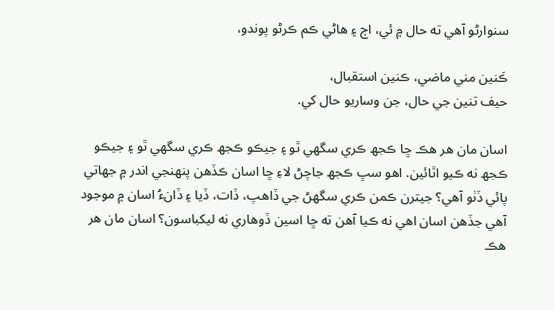سنوارڻو آهي ته حال ۾ ئي، اڄ ۽ هاڻي ڪم ڪرڻو پوندو،

ڪَنين مني ماضي، ڪنين استقبال،
حيف تنين جي حال، جن وساريو حال کي.

اسان مان هر هڪ ڇا ڪجھ ڪري سگھي ٿو ۽ جيڪو ڪجھ ڪري سگھي ٿو ۽ جيڪو ڪجھ نه ڪيو اٿائين. اهو سڀ ڪجھ جاچڻ لاءِ ڇا اسان ڪڏهن پنهنجي اندر ۾ جھاتي پائي ڏٺو آهي؟ جيترن ڪمن ڪري سگھڻ جي ڏاهپ، ڏات، ڏيا ۽ ڏانءُ اسان ۾ موجود آهي جڏهن اسان اهي نه ڪيا آهن ته ڇا اسين ڏوهاري نه ليکباسون؟ اسان مان هر هڪ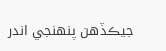جيڪڏهن پنهنجي اندر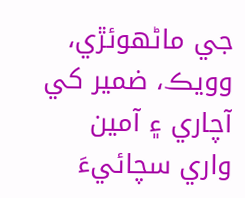جي ماڻهوئڙي، وويڪ، ضمير کي آچاري ۽ آمين واري سچائيءَ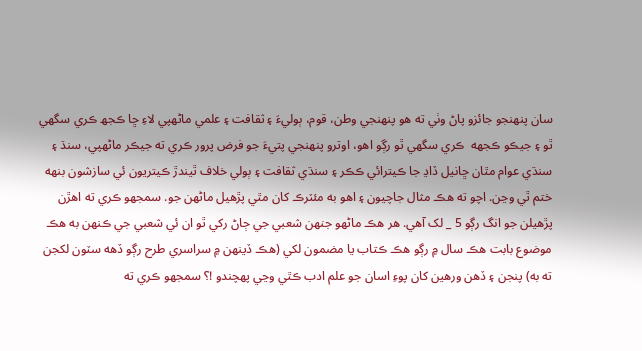سان پنهنجو جائزو پاڻ وٺي ته هو پنهنجي وطن، قوم، ٻوليءَ ۽ ثقافت ۽ علمي ماڻهپي لاءِ ڇا ڪجھ ڪري سگھي ٿو ۽ جيڪو ڪجھه  ڪري سگھي ٿو رڳو اهو، اوترو پنهنجي پتيءَ جو فرض پرور ڪري ته جيڪر ماڻهپي، سنڌ ۽ سنڌي عوام مٿان ڇانيل ڏاڍ جا ڪيترائي ڪڪر ۽ سنڌي ثقافت ۽ ٻولي خلاف ٿيندڙ ڪيتريون ئي سازشون بنهه ختم ٿي وڃن. اچو ته هڪ مثال جاچيون ۽ اهو به مئٽرڪ کان مٿي پڙهيل ماڻهن جو. سمجھو ڪري ته اهڙن پڙهيلن جو انگ رڳو 5 _ لک آهي. هر هڪ ماڻهو جنهن شعبي جي ڄاڻ رکي ٿو ان ئي شعبي جي ڪنهن به هڪ موضوع بابت هڪ سال ۾ رڳو هڪ ڪتاب يا مضمون لکي (هڪ ڏينهن ۾ سراسري طرح رڳو ڏهه سٽون لکجن ته به) پنجن ۽ ڏهن ورهين کان پوءِ اسان جو علم ادب ڪٿي وڃي پهچندو !؟ سمجھو ڪري ته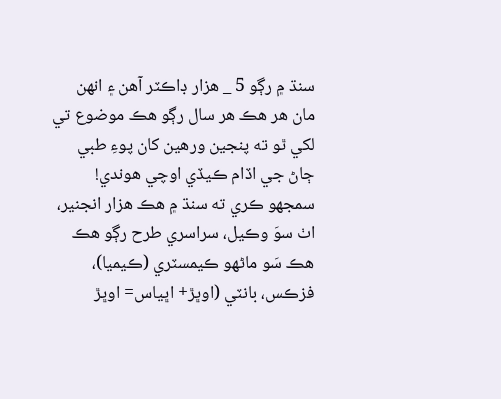سنڌ ۾ رڳو 5 _ هزار ڊاڪٽر آهن ۽ انهن مان هر هڪ هر سال رڳو هڪ موضوع تي لکي ٿو ته پنجين ورهين کان پوءِ طبي ڄاڻ جي اڏام ڪيڏي اوچي هوندي! سمجھو ڪري ته سنڌ ۾ هڪ هزار انجنير، اٺ سوَ وڪيل، سراسري طرح رڳو هڪ هڪ سَو ماڻهو ڪيمسٽري (ڪيميا)، فزڪس، بانٽي (اوڀڙ+ اڀياس= اوڀڙ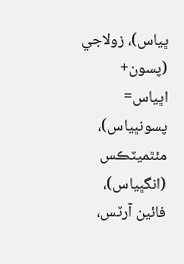ڀياس)، زولاجي (پسون+ اڀياس= پسونڀياس)، مئٿميٽڪس (انگڀياس)، فائين آرٽس،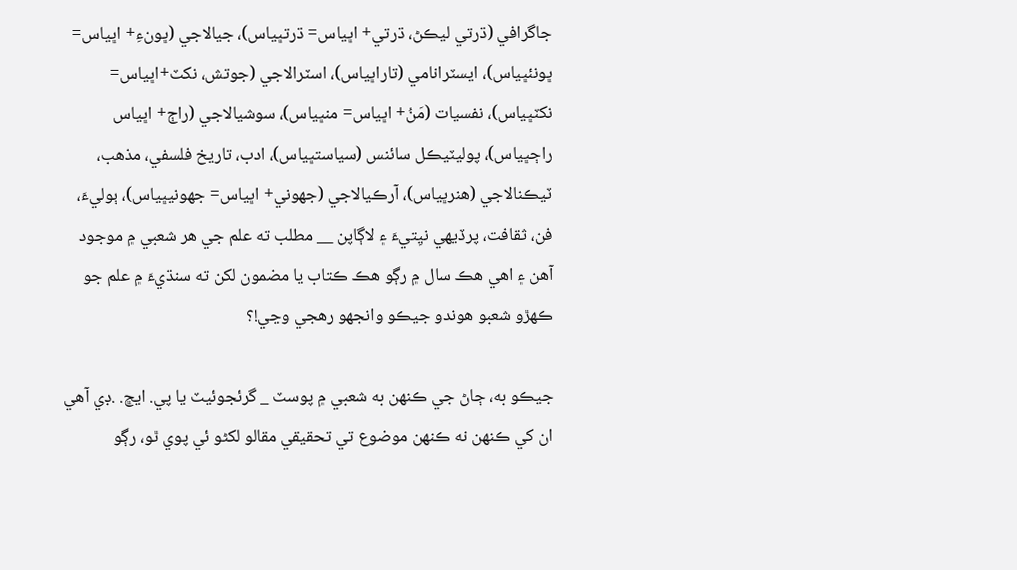جاگرافي (ڌرتي ليڪڻ، ڌرتي+ اڀياس= ڌرتڀياس)، جيالاجي (ڀونءِ+ اڀياس= ڀونئڀياس)، ايسٽرانامي (تاراڀياس)، اسٽرالاجي (جوتش، نکٽ+اڀياس= نکٽڀياس)، نفسيات (مَنُ+ اڀياس= منڀياس)، سوشيالاجي (راڄ+ اڀياس راڄڀياس)، پوليٽيڪل سائنس (سياستڀياس)، ادب، تاريخ فلسفي، مذهب، ٽيڪنالاجي (هنرڀياس)، آرڪيالاجي (جھوني+ اڀياس= جھونيڀياس)، ٻوليءَ، فن، ثقافت، پرڏيهي نيِتيءَ ۽ لاڳاپن __ مطلب ته علم جي هر شعبي ۾ موجود آهن ۽ اهي هڪ سال ۾ رڳو هڪ ڪتاب يا مضمون لکن ته سنڌيءَ ۾ علم جو ڪهڙو شعبو هوندو جيڪو وانجھو رهجي وڃي!؟

جيڪو به، ڄاڻ جي ڪنهن به شعبي ۾ پوسٽ _ گرئجوئيٽ يا پي. ايڇ. .ڊي آهي ان کي ڪنهن نه ڪنهن موضوع تي تحقيقي مقالو لکڻو ئي پوي ٿو، رڳو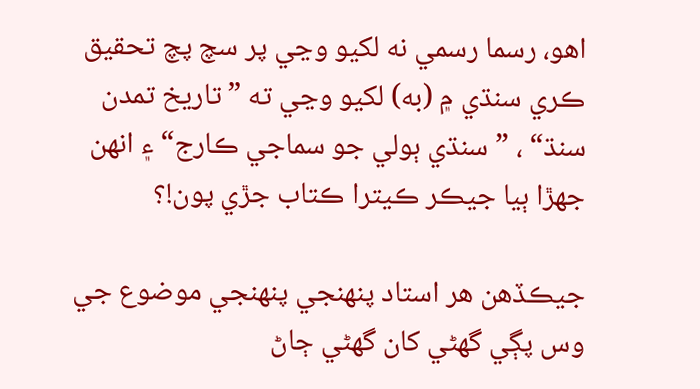اهو، رسما رسمي نه لکيو وڃي پر سچ پچ تحقيق ڪري سنڌي ۾ (به) لکيو وڃي ته ”تاريخ تمدن سنڌ“ ، ”سنڌي ٻولي جو سماجي ڪارج“ ۽ انهن جھڙا ٻيا جيڪر ڪيترا ڪتاب جڙي پون!؟

جيڪڏهن هر استاد پنهنجي پنهنجي موضوع جي وس پڳي گھڻي کان گھڻي ڄاڻ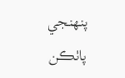پنهنجي پاٺڪن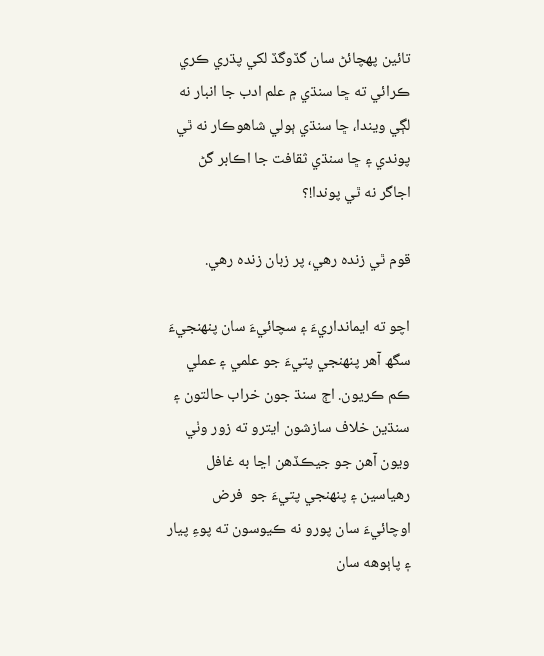تائين پهچائڻ سان گڏوگڏ لکي پڌري ڪري ڪرائي ته ڇا سنڌي ۾ علم ادب جا انبار نه لڳي ويندا، ڇا سنڌي ٻولي شاهوڪار نه ٿي پوندي ۽ ڇا سنڌي ثقافت جا اڪابر گڻ اجاگر نه ٿي پوندا!؟

قوم ٿي زنده رهي، پر زبان زنده رهي.

اچو ته ايمانداريءَ ۽ سچائيءَ سان پنهنجيءَ سگھ آهر پنهنجي پتيءَ جو علمي ۽ عملي ڪم ڪريون. اڄ سنڌ جون خراب حالتون ۽ سنڌين خلاف سازشون ايترو ته زور وٺي ويون آهن جو جيڪڏهن اڃا به غافل رهياسين ۽ پنهنجي پتيءَ جو  فرض اوچائيءَ سان پورو نه ڪيوسون ته پوءِ پيار ۽ پاٻوهه سان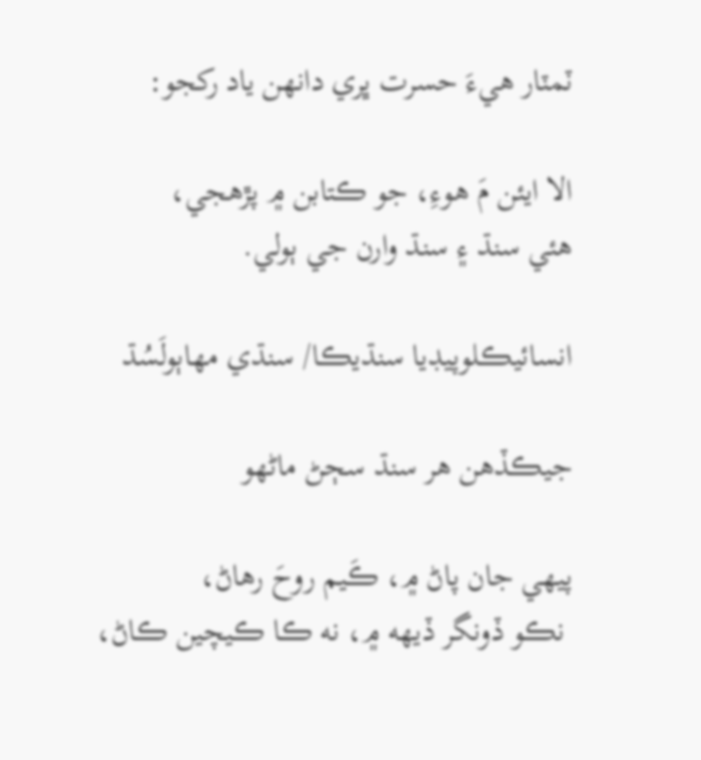ٽمٽار هيءَ حسرت ڀري دانهن ياد رکجو:

الا ايئن مَ هوءِ، جو ڪتابن ۾ پڙهجي،
هئي سنڌ ۽ سنڌ وارن جي ٻولي.

انسائيڪلوپيڊيا سنڌيڪا/ سنڌي مهاٻولَسُڌ

جيڪڏهن هر سنڌ سڄڻ ماڻهو

پيهي جان پاڻ ۾، ڪَيم روحَ رهاڻ،
 نڪو ڏونگر ڏيهه ۾، نه ڪا ڪيچين ڪاڻ،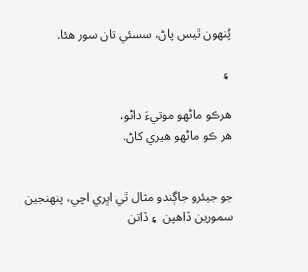پُنهون ٿيس پاڻ، سسئي تان سور هئا.

 ۽

هرڪو ماڻهو موتيءَ داڻو،
هر ڪو ماڻهو هيري کاڻ.


جو جيئرو جاڳندو مثال ٿي اڀري اچي، پنهنجين سمورين ڏاهپن  ۽ ڏاتن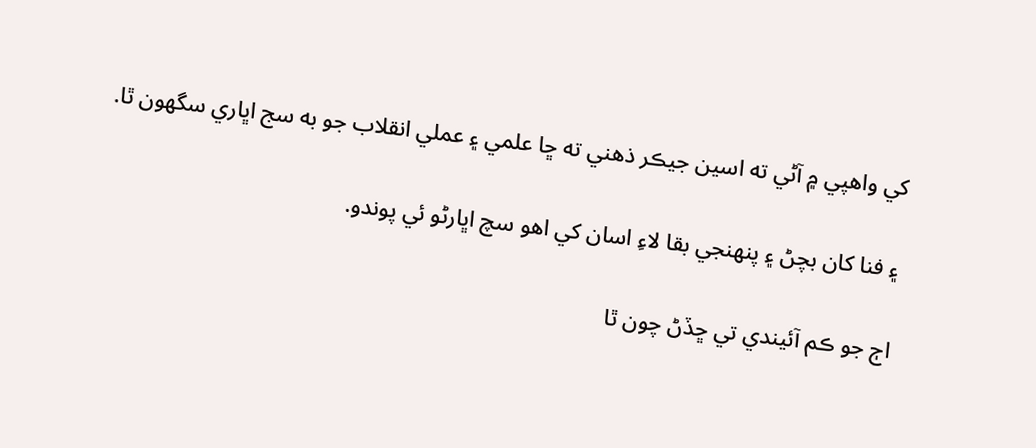کي واهپي ۾ آڻي ته اسين جيڪر ذهني ته ڇا علمي ۽ عملي انقلاب جو به سج اڀاري سگھون ٿا.

۽ فنا کان بچڻ ۽ پنهنجي بقا لاءِ اسان کي اهو سچ اڀارڻو ئي پوندو.

اڄ جو ڪم آئيندي تي ڇڏڻ چون ٿا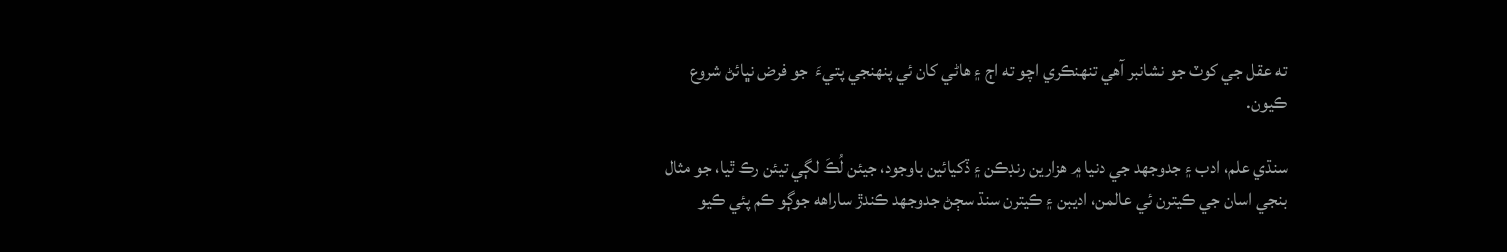ته عقل جي کوٽ جو نشانبر آهي تنهنڪري اچو ته اڄ ۽ هاڻي کان ئي پنهنجي پتيءَ  جو فرض نڀائڻ شروع ڪيون.

سنڌي علم، ادب ۽ جدوجھد جي دنيا ۾ هزارين رنڊڪن ۽ ڏکيائين باوجود، جيئن لُڪَ لڳي تيئن رڪ ٿيا، جو مثال بنجي اسان جي ڪيترن ئي عالمن، اديبن ۽ ڪيترن سنڌ سڄڻ جدوجھد ڪندڙ ساراهه جوڳو ڪم پئي ڪيو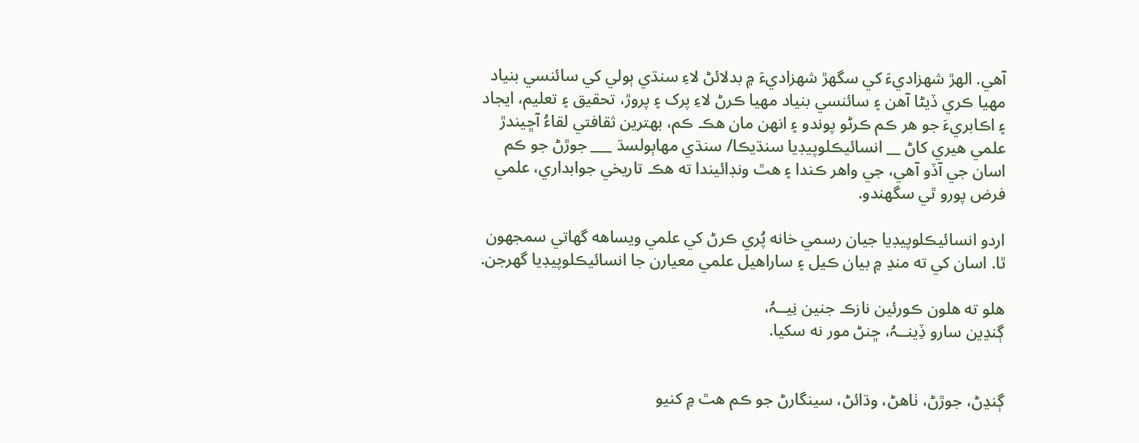آهي. الهڙ شهزاديءَ کي سگھڙ شهزاديءَ ۾ بدلائڻ لاءِ سنڌي ٻولي کي سائنسي بنياد مهيا ڪري ڏيڻا آهن ۽ سائنسي بنياد مهيا ڪرڻ لاءِ پرک ۽ پروڙ، تحقيق ۽ تعليم، ايجاد ۽ اڪابريءَ جو هر ڪم ڪرڻو پوندو ۽ انهن مان هڪ ڪم، بهترين ثقافتي لقاءُ آڇيندڙ علمي هيري کاڻ __ انسائيڪلوپيڊيا سنڌيڪا/ سنڌي مهاٻولسڌ ___ جوڙڻ جو ڪم اسان جي آڏو آهي، جي واهر ڪندا ۽ هٿ ونڊائيندا ته هڪ تاريخي جوابداري، علمي فرض پورو ٿي سگھندو.

اردو انسائيڪلوپيڊيا جيان رسمي خانه پُري ڪرڻ کي علمي ويساهه گھاتي سمجھون ٿا. اسان کي ته منڍ ۾ بيان ڪيل ۽ ساراهيل علمي معيارن جا انسائيڪلوپيڊيا گھرجن.

هلو ته هلون ڪورئين نازڪ جنين نِيــہُ،
ڳنڍين سارو ڏِينــہُ، ڇنڻ مور نه سکيا.


ڳنڍڻ، جوڙڻ، ٺاهڻ، وڌائڻ، سينگارڻ جو ڪم هٿ ۾ کنيو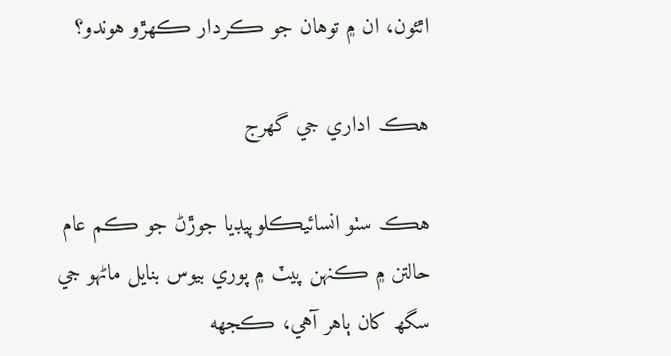اٿئون، ان ۾ توهان جو ڪردار ڪهڙو هوندو؟

هڪ اداري جي گھرج

هڪ سٺو انسائيڪلوپيڊيا جوڙڻ جو ڪم عام حالتن ۾ ڪنهن پيٽ ۾ پوري بيوس بنايل ماڻهو جي سگھ کان ٻاهر آهي، ڪجھه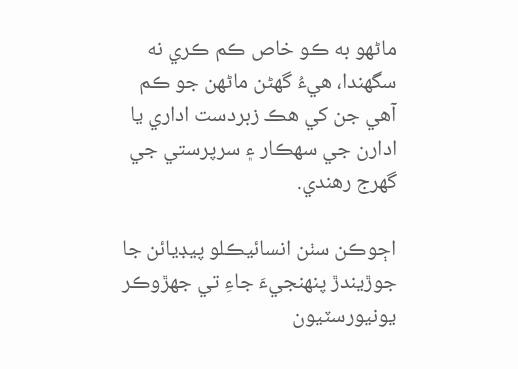ماڻهو به ڪو خاص ڪم ڪري نه سگھندا، هيءُ گھڻن ماڻهن جو ڪم آهي جن کي هڪ زبردست اداري يا ادارن جي سهڪار ۽ سرپرستي جي گھرج رهندي.

اڄوڪن سٺن انسائيڪلو پيڊيائن جا جوڙيندڙ پنهنجيءَ جاءِ تي جھڙوڪر يونيورسٽيون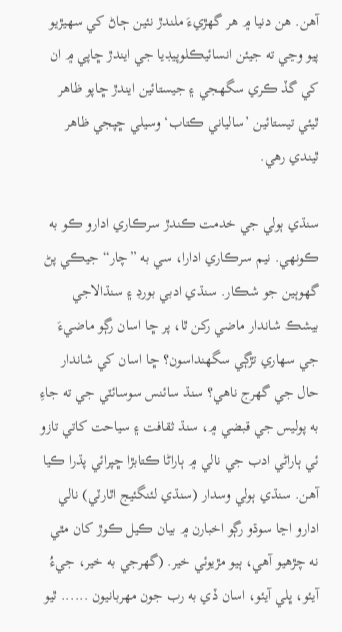آهن. هن دنيا ۾ هر گھڙيءَ ملندڙ نئين ڄاڻ کي سهيڙيو پيو وڃي ته جيئن انسائيڪلوپيڊيا جي ايندڙ ڇاپي ۾ ان کي گڏ ڪري سگھجي ۽ جيستائين ايندڙ ڇاپو ظاهر ٿيئي تيستائين ’سالياني ڪتاب‘ وسيلي ڇپجي ظاهر ٿيندي رهي.

سنڌي ٻولي جي خدمت ڪندڙ سرڪاري ادارو ڪو به ڪونهي. نيم سرڪاري ادارا، سي به ”چار“ جيڪي پڻ گھوٻين جو شڪار. سنڌي ادبي بورڊ ۽ سنڌالاجي بيشڪ شاندار ماضي رکن ٿا، پر ڇا اسان رڳو ماضيءَ جي سهاري تڙڳي سگھنداسون؟ ڇا اسان کي شاندار حال جي گھرج ناهي؟ سنڌ سائنس سوسائٽي جي ته جاءِ به پوليس جي قبضي ۾، سنڌ ثقافت ۽ سياحت کاتي تازو ئي ٻاراڻي ادب جي نالي ۾ ٻاراڻا ڪتابڙا ڇپرائي پڌرا ڪيا آهن. سنڌي ٻولي وسدار (سنڌي لئنگئيج اٿارٽي) نالي ادارو اڃا سوڌو رڳو اخبارن ۾ بيان ڪيل ڪوڙ کان مٿي نه چڙهيو آهي، ٻيو مڙيوئي خير. (گھرجي به خير، جيءُ آيئو، ڀلي آيئو، اسان ڏي به رب جون مهربانيون ...... ٿيو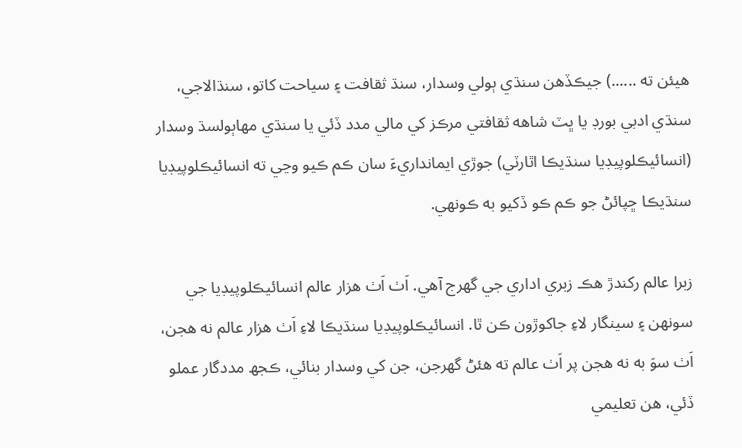هيئن ته ......) جيڪڏهن سنڌي ٻولي وسدار، سنڌ ثقافت ۽ سياحت کاتو، سنڌالاجي، سنڌي ادبي بورڊ يا ڀٽ شاهه ثقافتي مرڪز کي مالي مدد ڏئي يا سنڌي مهاٻولسڌ وسدار (انسائيڪلوپيڊيا سنڌيڪا اٿارٽي) جوڙي ايمانداريءَ سان ڪم ڪيو وڃي ته انسائيڪلوپيڊيا سنڌيڪا ڇپائڻ جو ڪم ڪو ڏکيو به ڪونهي.

زبرا عالم رکندڙ هڪ زبري اداري جي گھرج آهي. اَٺ اَٺ هزار عالم انسائيڪلوپيڊيا جي سونهن ۽ سينگار لاءِ جاکوڙون ڪن ٿا. انسائيڪلوپيڊيا سنڌيڪا لاءِ اَٺ هزار عالم نه هجن، اَٺ سوَ به نه هجن پر اَٺ عالم ته هئڻ گھرجن، جن کي وسدار بنائي، ڪجھ مددگار عملو ڏئي، هن تعليمي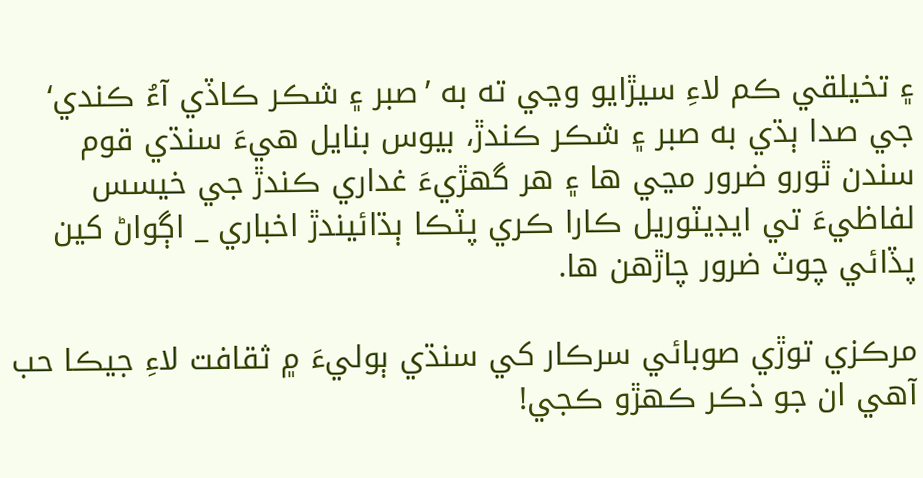۽ تخيلقي ڪم لاءِ سيڙايو وڃي ته به ’صبر ۽ شڪر ڪاڏي آءُ ڪندي‘ جي صدا ٻڌي به صبر ۽ شڪر ڪندڙ، بيوس بنايل هيءَ سنڌي قوم سندن ٿورو ضرور مڃي ها ۽ هر گھڙيءَ غداري ڪندڙ جي خيسس لفاظيءَ تي ايڊيٽوريل ڪارا ڪري پٽڪا ٻڌائيندڙ اخباري _ اڳواڻ کين پڏائي چوٽ ضرور چاڙهن ها.

مرڪزي توڙي صوبائي سرڪار کي سنڌي ٻوليءَ ۾ ثقافت لاءِ جيڪا حب آهي ان جو ذڪر ڪهڙو ڪجي!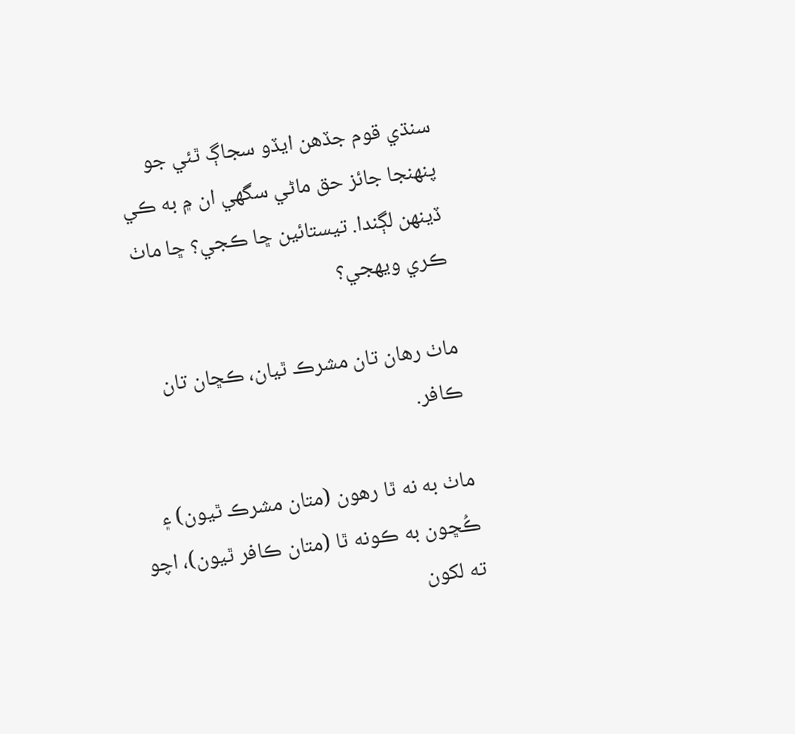سنڌي قوم جڏهن ايڏو سجاڳ ٿئي جو پنهنجا جائز حق ماڻي سگھي ان ۾ به ڪي ڏينهن لڳندا. تيستائين ڇا ڪجي؟ ڇا ماٺ ڪري ويهجي؟

ماٺ رهان تان مشرڪ ٿيان، ڪڇان تان ڪافر.

ماٺ به نه ٿا رهون (متان مشرڪ ٿيون) ۽ ڪُڇون به ڪونه ٿا (متان ڪافر ٿيون)، اچو ته لکون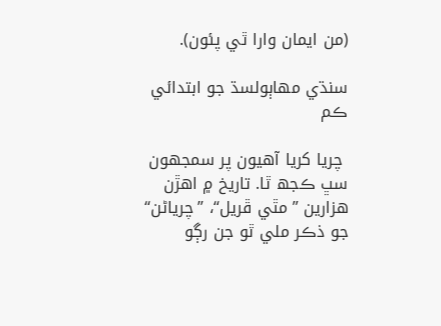(من ايمان وارا ٿي پئون).

سنڌي مهاٻولسڌ جو ابتدائي ڪم

 چريا کريا آهيون پر سمجھون سڀ ڪجھ ٿا. تاريخ ۾ اهڙن هزارين ”مٿي ڦريل“، ”چرياڻن“ جو ذڪر ملي ٿو جن رڳو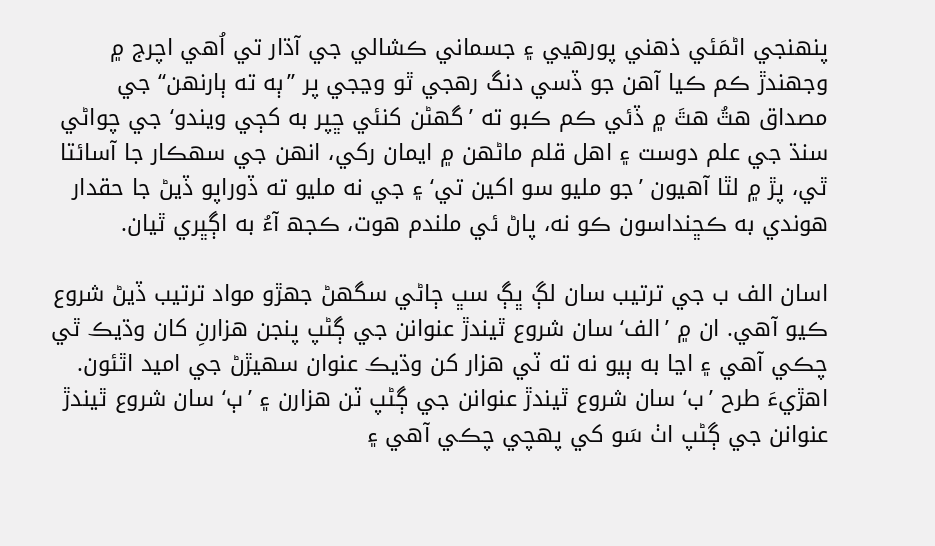پنهنجي اڻمَئي ذهني پورهيي ۽ جسماني ڪشالي جي آڌار تي اُهي اچرج ۾ وجھندڙ ڪم ڪيا آهن جو ڏسي دنگ رهجي ٿو وڃجي پر ”ٻه ته ٻارنهن“ جي مصداق هٿُ هٿَ ۾ ڏئي ڪم ڪبو ته ’گھڻن کنئي ڇپر به کڄي ويندو‘ جي چواڻي سنڌ جي علم دوست ۽ اهل قلم ماڻهن ۾ ايمان رکي، انهن جي سهڪار جا آسائتا ٿي، پڙ ۾ لٿا آهيون ’جو مليو سو اکين تي‘ ۽ جي نه مليو ته ڏوراپو ڏيڻ جا حقدار هوندي به ڪڇنداسون ڪو نه، پاڻ ئي ملندم هوت، ڪجھ آءُ به اڳڀري ٿيان.

اسان الف ب جي ترتيب سان لڳ ڀڳ سڀ ڄاڻي سگھڻ جھڙو مواد ترتيب ڏيڻ شروع ڪيو آهي. ان ۾ ’الف‘ سان شروع ٿيندڙ عنوانن جي ڳڻپ پنجن هزارنِ کان وڌيڪ ٿي چڪي آهي ۽ اڃا به ٻيو نه ته ٽي هزار کن وڌيڪ عنوان سهيڙڻ جي اميد اٿئون. اهڙيءَ طرح ’ب‘ سان شروع ٿيندڙ عنوانن جي ڳڻپ ٽن هزارن ۽ ’ٻ‘ سان شروع ٿيندڙ عنوانن جي ڳڻپ اٺ سَو کي پهچي چڪي آهي ۽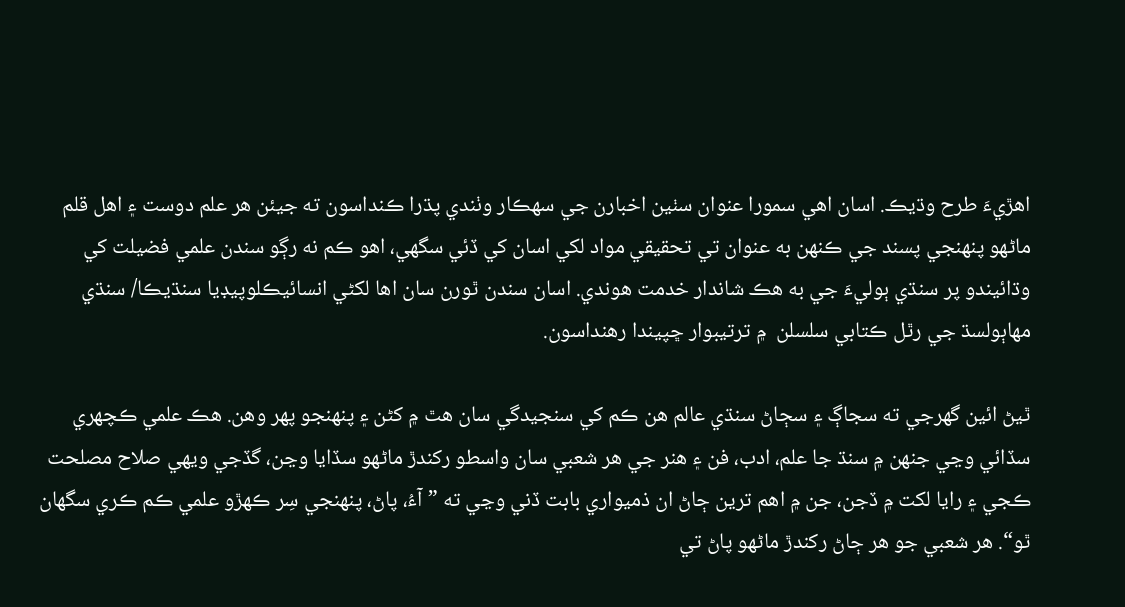اهڙيءَ طرح وڌيڪ. اسان اهي سمورا عنوان سٺين اخبارن جي سهڪار وٺندي پڌرا ڪنداسون ته جيئن هر علم دوست ۽ اهل قلم ماڻهو پنهنجي پسند جي ڪنهن به عنوان تي تحقيقي مواد لکي اسان کي ڏئي سگھي، اهو ڪم نه رڳو سندن علمي فضيلت کي وڌائيندو پر سنڌي ٻوليءَ جي به هڪ شاندار خدمت هوندي. اسان سندن ٿورن سان اها لکڻي انسائيڪلوپيڊيا سنڌيڪا/ سنڌي مهاٻولسڌ جي رٿل ڪتابي سلسلن  ۾ ترتيبوار ڇپيندا رهنداسون.

ٿيڻ ائين گھرجي ته سجاڳ ۽ سڄاڻ سنڌي عالم هن ڪم کي سنجيدگي سان هٿ ۾ کڻن ۽ پنهنجو پهر وهن. هڪ علمي ڪچهري سڏائي وڃي جنهن ۾ سنڌ جا علم، ادب، فن ۽ هنر جي هر شعبي سان واسطو رکندڙ ماڻهو سڏايا وڃن، گڏجي ويهي صلاح مصلحت ڪجي ۽ رايا لکت ۾ ڏجن، جن ۾ اهم ترين ڄاڻ ان ذميواري بابت ڏني وڃي ته ”آءُ، پاڻ، پنهنجي سِر ڪهڙو علمي ڪم ڪري سگھان ٿو“. هر شعبي جو هر ڄاڻ رکندڙ ماڻهو پاڻ تي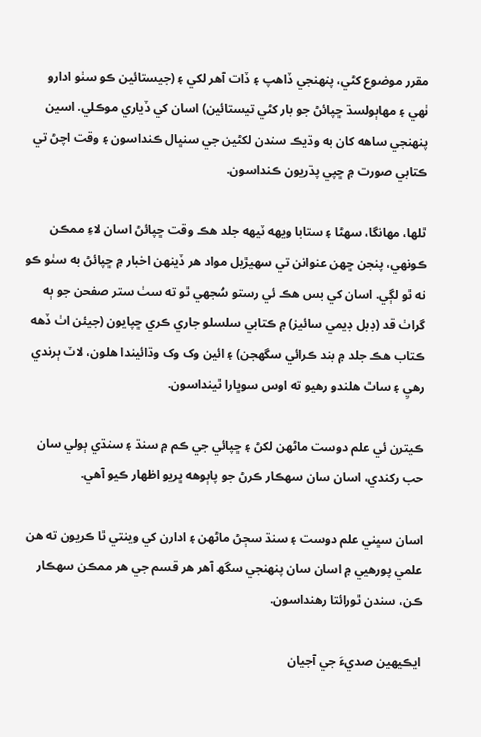مقرر موضوع کڻي، پنهنجي ڏاهپ ۽ ڏات آهر لکي ۽ (جيستائين ڪو سٺو ادارو ٺهي ۽ مهاٻولسڌ ڇپائڻ جو بار کڻي تيستائين) اسان کي ڏياري موڪلي. اسين پنهنجي ساهه کان به وڌيڪ سندن لکڻين جي سنڀال ڪنداسون ۽ وقت اچڻ تي ڪتابي صورت ۾ ڇپي پڌريون ڪنداسون.

ٿلها، مهانگا، سهڻا ۽ ستابا ويهه ٽيهه جلد هڪ وقت ڇپائڻ اسان لاءِ ممڪن ڪونهي، پنجن ڇهن عنوانن تي سهيڙيل مواد هر ڏينهن اخبار ۾ ڇپائڻ به سٺو ڪو نه ٿو لڳي. اسان کي بس هڪ ئي رستو سُجھي ٿو ته سٺ ستر صفحن جو ٻه گراٺ قد (ڊبل ڊيمي سائيز) ۾ ڪتابي سلسلو جاري ڪري ڇپايون (جيئن اٺ ڏهه ڪتاب هڪ جلد ۾ بند ڪرائي سگھجن) ۽ ائين وک وک وڌائيندا هلون، لاٽ ٻرندي رهيِ ۽ ساٿ هلندو رهيو ته اوس سوڀارا ٿينداسون.

ڪيترن ئي علم دوست ماڻهن لکڻ ۽ ڇپائي جي ڪم ۾ سنڌ ۽ سنڌي ٻولي سان حب رکندي، اسان سان سهڪار ڪرڻ جو پاٻوهه ڀريو اظهار ڪيو آهي.

اسان سڀني علم دوست ۽ سنڌ سڄڻ ماڻهن ۽ ادارن کي وينتي ٿا ڪريون ته هن علمي پورهيي ۾ اسان سان پنهنجي سگھ آهر هر قسم جي هر ممڪن سهڪار ڪن، سندن ٿورائتا رهنداسون.

ايڪيهين صديءَ جي آجيان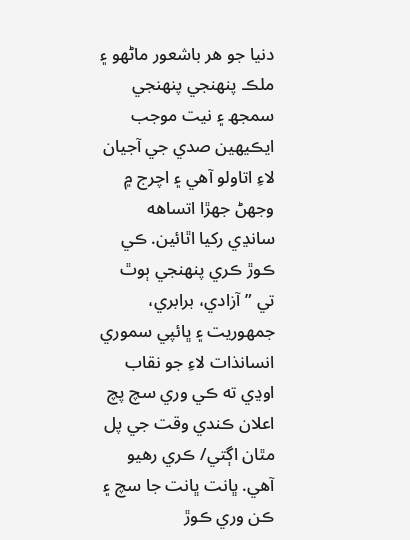دنيا جو هر باشعور ماڻهو ۽ ملڪ پنهنجي پنهنجي سمجھ ۽ نيت موجب ايڪيهين صدي جي آجيان لاءِ اتاولو آهي ۽ اچرج ۾ وجھڻ جھڙا اتساهه سانڍي رکيا اٿائين. ڪي ڪوڙ ڪري پنهنجي ٻوٿ تي ”آزادي، برابري، جمهوريت ۽ ڀائپي سموري انسانذات لاءِ جو نقاب اوڍي ته ڪي وري سچ پچ اعلان ڪندي وقت جي پل مٿان اڳتي/ ڪري رهيو آهي. ڀانت ڀانت جا سچ ۽ ڪن وري ڪوڙ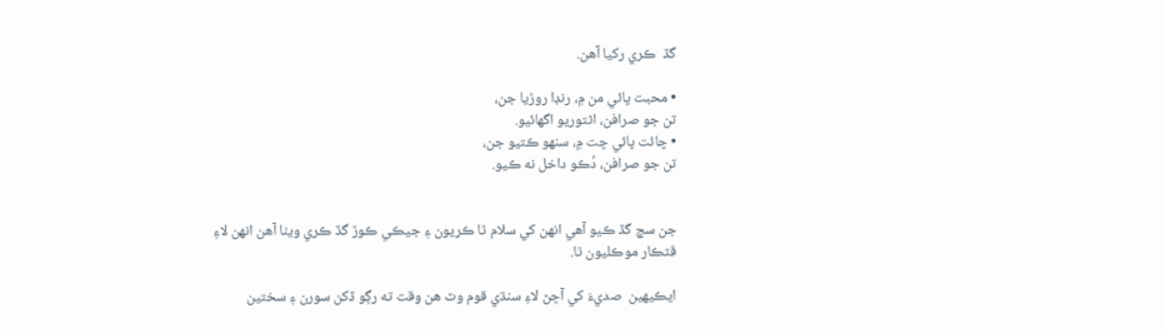گڏ  ڪري رکيا آهن.

• محبت پائي من ۾، رنڊا روڙيا جن،
تن جو صرافن، اڻتوريو اگھائيو.
• چائت پائي چت ۾، سنهو ڪتيو جن،
تن جو صرافن، دُڪو داخل نه ڪيو.


جن سچ گڏ ڪيو آهي انهن کي سلام ٿا ڪريون ۽ جيڪي ڪوڙ گڏ ڪري ويٺا آهن انهن لاءِ ڦٽڪار موڪليون ٿا.

ايڪيهين  صديءَ کي آڇڻ لاءِ سنڌي قوم وٽ هن وقت ته رڳو ڏکن سورن ۽ سختين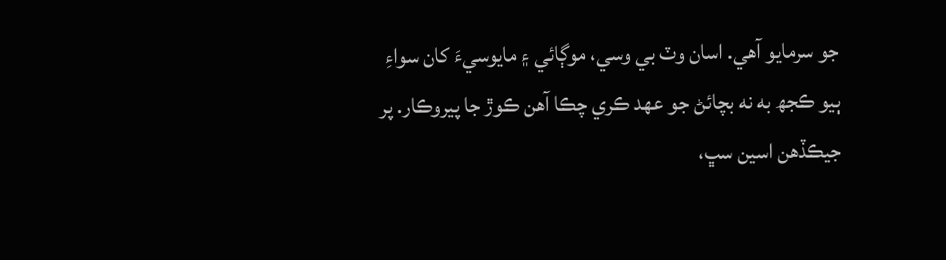جو سرمايو آهي. اسان وٽ بي وسي، موڳائي ۽ مايوسيءَ کان سواءِ ٻيو ڪجھ به نه بچائڻ جو عهد ڪري چڪا آهن ڪوڙ جا پيروڪار. پر جيڪڏهن اسين سڀ،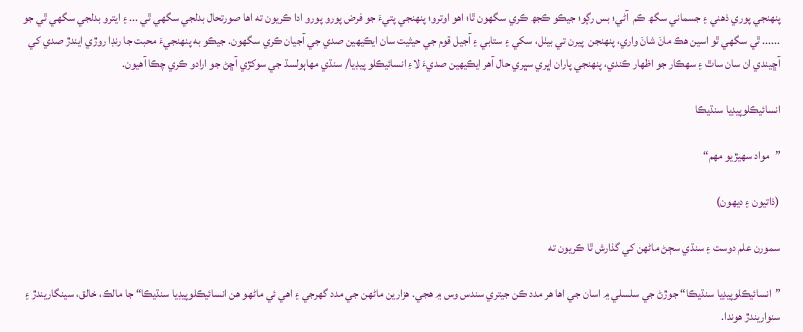پنهنجي پوري ذهني ۽ جسماني سگھ ڪم  آڻي؛ بس رڳو؛ جيڪو ڪجھ ڪري سگھون ٿا؛ اهو اوترو؛ پنهنجي پتيءَ جو فرض پورو پورو ادا ڪريون ته اها صورتحال بدلجي سگھي ٿي ... ۽ ايترو بدلجي سگھي ٿي جو ...... ٿي سگھي ٿو اسين هڪ مانَ شانَ واري، پنهنجن  پيرن تي بيٺل، سکي ۽ ستابي ۽ آجيل قوم جي حيثيت سان ايڪيهين صدي جي آجيان ڪري سگھون. جيڪو به پنهنجيءَ محبت جا رنڊا روڙي ايندڙ صدي کي آڇيندي ان سان ساٿ ۽ سهڪار جو اظهار ڪندي، پنهنجي پاران اڀري سڀري حال آهر ايڪيهين صديءَ لاءِ انسائيڪلو پيڊيا/ سنڌي مهاٻولسڌ جي سوکڙي آڇڻ جو ارادو ڪري چڪا آهيون.

انسائيڪلوپيڊيا سنڌيڪا

”مواد سهيڙيو مهم“

(ذاتيون ۽ ديهون)

سمورن علم دوست ۽ سنڌي سڄڻ ماڻهن کي گذارش ٿا ڪريون ته

”انسائيڪلوپيڊيا سنڌيڪا“ جوڙڻ جي سلسلي ۾ اسان جي اها هر مدد ڪن جيتري سندس وس ۾ هجي. هزارين ماڻهن جي مدد گھرجي ۽ اهي ئي ماڻهو هن انسائيڪلوپيڊيا سنڌيڪا“ جا مالڪ، خالق، سينگاريندڙ ۽ سنواريندڙ هوندا.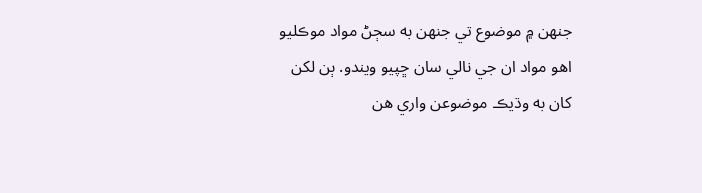جنهن ۾ موضوع تي جنهن به سڄڻ مواد موڪليو اهو مواد ان جي نالي سان ڇپيو ويندو. ٻن لکن کان به وڌيڪ موضوعن واري هن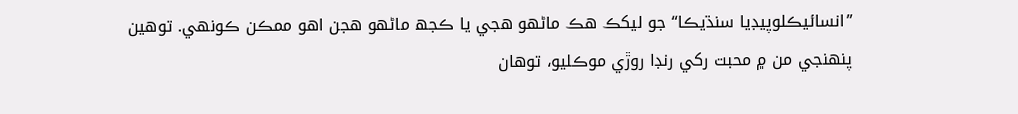”انسائيڪلوپيڊيا سنڌيڪا“ جو ليکڪ هڪ ماڻهو هجي يا ڪجھ ماڻهو هجن اهو ممڪن ڪونهي. توهين پنهنجي من ۾ محبت رکي رنڊا روڙي موڪليو، توهان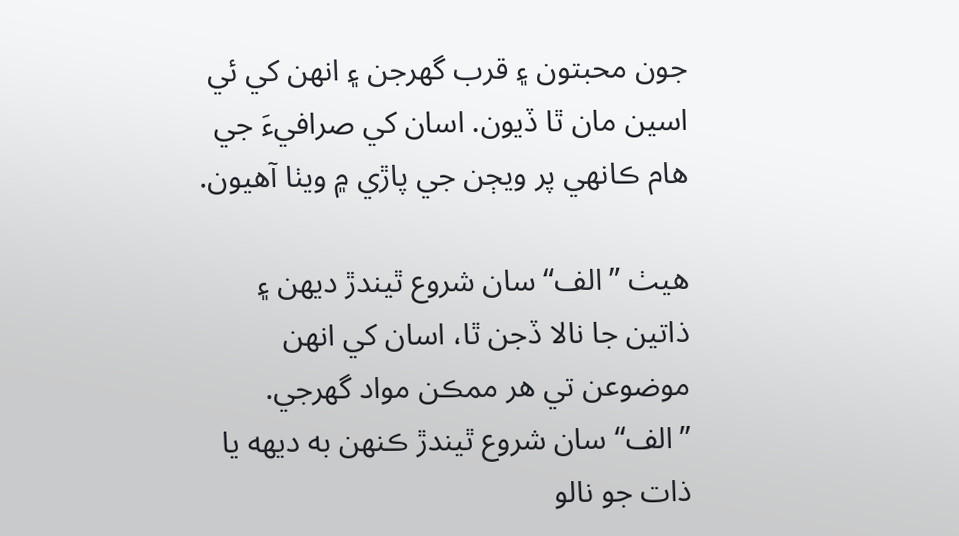جون محبتون ۽ قرب گھرجن ۽ انهن کي ئي اسين مان ٿا ڏيون. اسان کي صرافيءَ جي هام ڪانهي پر ويڄن جي پاڙي ۾ ويٺا آهيون.

هيٺ ”الف“ سان شروع ٿيندڙ ديهن ۽ ذاتين جا نالا ڏجن ٿا، اسان کي انهن موضوعن تي هر ممڪن مواد گھرجي. ”الف“ سان شروع ٿيندڙ ڪنهن به ديهه يا ذات جو نالو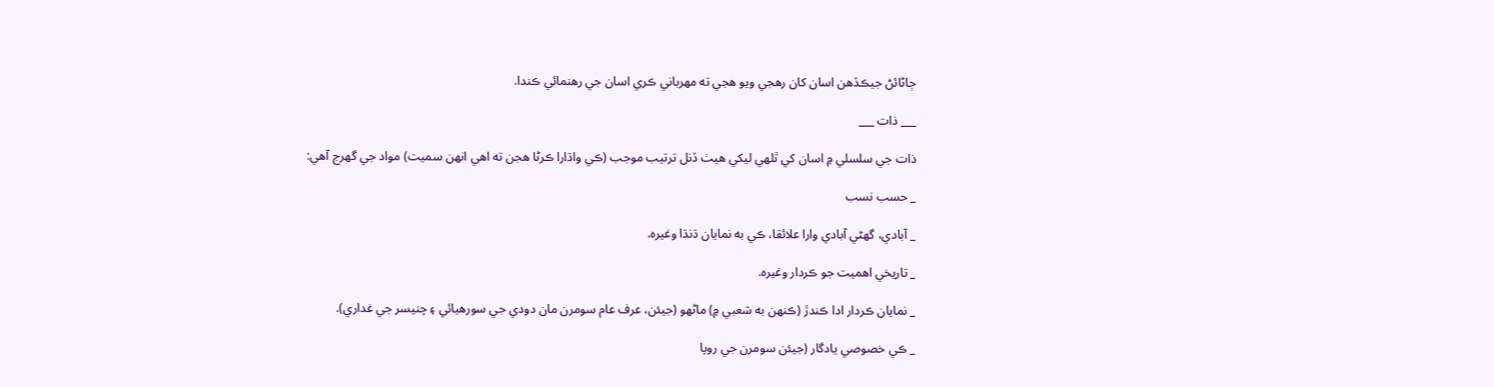ڄاڻائڻ جيڪڏهن اسان کان رهجي ويو هجي ته مهرباني ڪري اسان جي رهنمائي ڪندا.

___ ذات ___

ذات جي سلسلي ۾ اسان کي ٿلهي ليکي هيٺ ڏنل ترتيب موجب (ڪي واڌارا ڪرڻا هجن ته اهي انهن سميت) مواد جي گھرج آهي:

_ حسب نسب

_ آبادي، گھڻي آبادي وارا علائقا، ڪي به نمايان ڌنڌا وغيره.

_ تاريخي اهميت جو ڪردار وغيره.

_ نمايان ڪردار ادا ڪندڙ (ڪنهن به شعبي ۾) ماڻهو (جيئن، عرف عام سومرن مان دودي جي سورهيائي ۽ چنيسر جي غداري).

_ ڪي خصوصي يادگار (جيئن سومرن جي روپا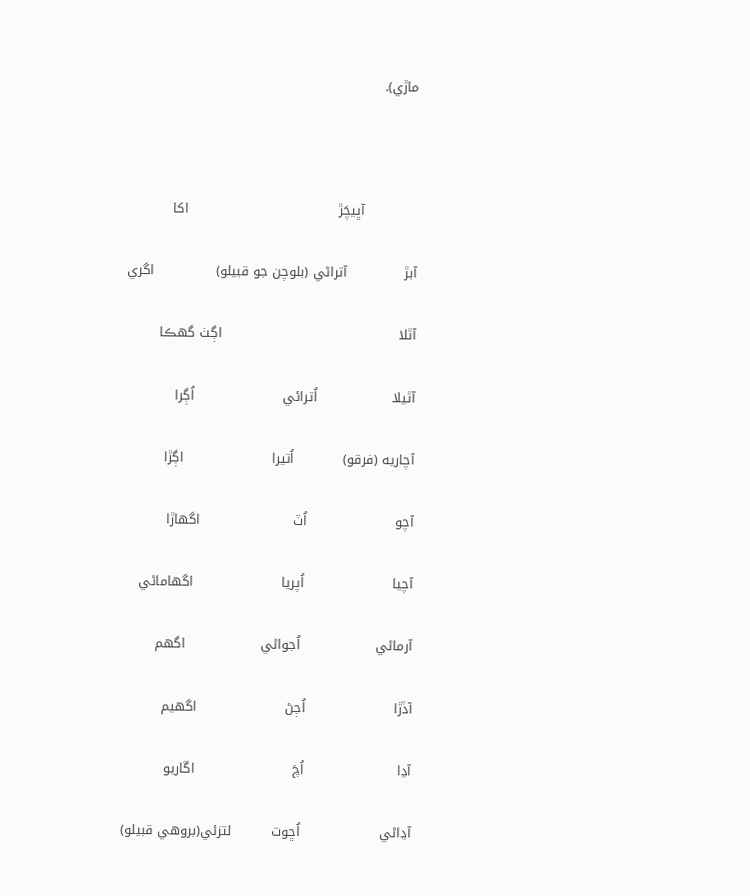ماڙي).



            آڀيچَڙ                                  اکا

آبڙ             آتراڻي (بلوچن جو قبيلو)              اگري

آٿلا                                        اڳٺ گھڪا

آٿيلا                 اُترائي                    اُڳرا

آچاريه (فرقو)           اُتيرا                    اڳڙا

آچو                    اُٽ                     اگھاڙا

آچيا                    اُپريا                    اگھاماڻي

آرماڻي                 اُجواڻي                 اگھم

آڏڙا                    اُڄڻ                    اگھيم

آڍا                     اُچَ                      اڱاريو

آڍاڻي                  اُڇوت         لتزئي(بروهي قبيلو)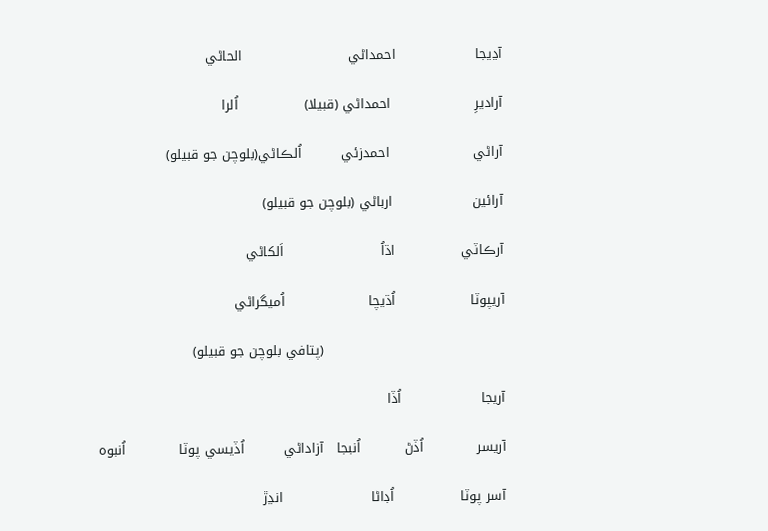آڍيجا                  احمداڻي                        الحاڻي

آراديرِ                   احمداڻي (قبيلا)               اُلرا

آراڻي                   احمدزئي         اُلڪاڻي(بلوچن جو قبيلو)

آرائين                  ارباڻي (بلوچن جو قبيلو)

آرڪاٽي               اڌاُ                      اَلکاڻي

آريپوٽا                 اُڌيچا                   اُميگراڻي

                                         (پتافي بلوچن جو قبيلو)

آريجا                  اُڏا

آريسر            اُڏڻ          اُنبجا   آزاداڻي         اُڏيسي پوٽا            اُنبوه

آسر پوٽا               اُڊاڻا                    انڍڙ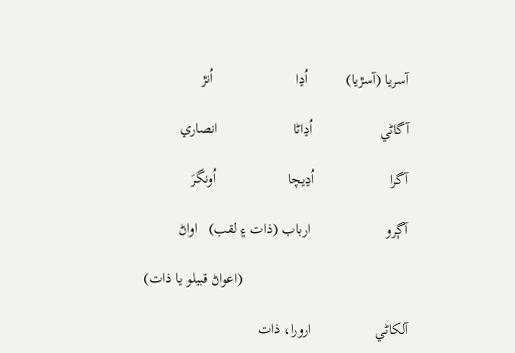آسريا (آسڙيا)          اُڍا                      اُنڙ

آگاڻي                  اُڍاڻا                    انصاري

آگرا                    اُڍيچا                   اُونگرَ

آڳرو                    ارباب (ذات ۽ لقب)   اواڻ

                                            (اعواڻ قبيلو يا ذات)

آلکاڻي                 ارورا، ذات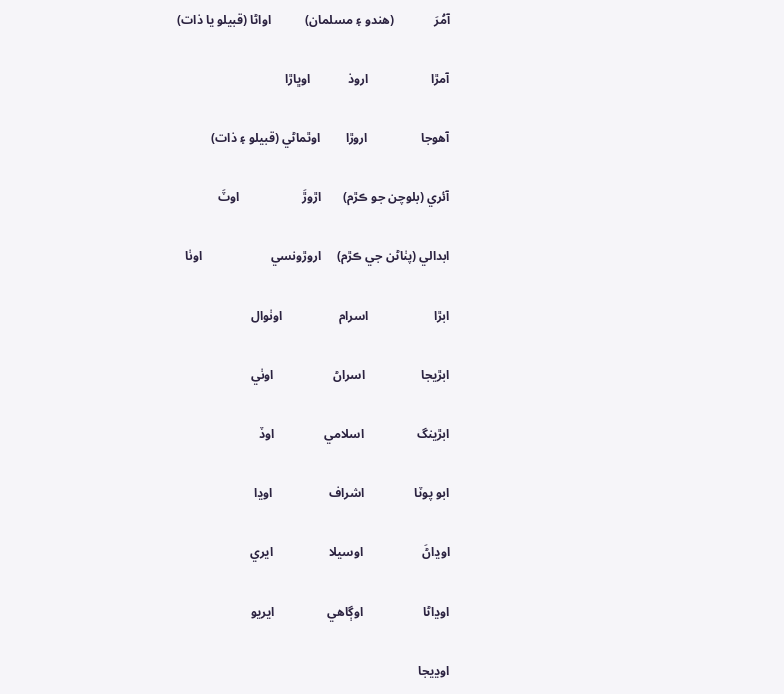آمُرَ             (هندو ۽ مسلمان)           اواڻا (قبيلو يا ذات)

آمڙا                    اروذ            اوڀاڙا

آهوجا                 اروڙا        اوٿماڻي (قبيلو ۽ ذات)

آئري (بلوچن جو ڪڙم)       اڙوڙَ                    اوٽَ

ابدالي (پٺاڻن جي ڪڙم)     اروڙونسي                      اوٺا

ابڙا                     اسرام                  اوٺوال

ابڙيجا                  اسراڻ                   اوٺي

ابڙينگ                 اسلامي                اوڏ

ابو پوٽا                اشراف                  اوڍا

اوڍاڻَ                   اوسيلا                  ايري

اوڍاڻا                   اوڳاهي                 ايريو

اوڍيجا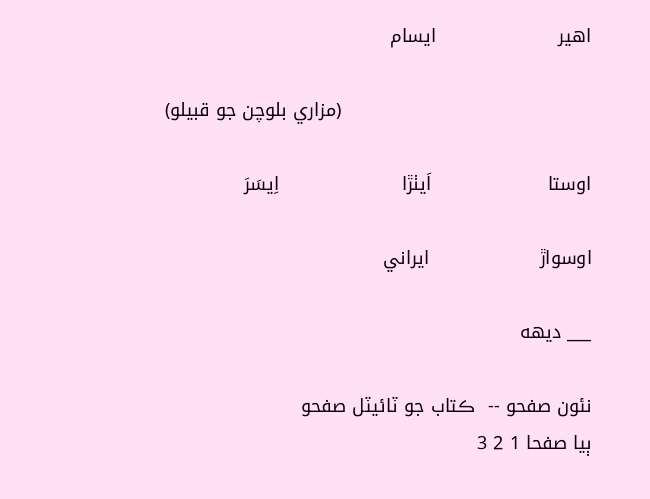اهير                    ايسام

                                         (مزاري بلوچن جو قبيلو)

اوستا                   اَيٺڙا                    اِيسَرَ

اوسواڙ                  ايراني

___ ديهه

نئون صفحو --  ڪتاب جو ٽائيٽل صفحو
ٻيا صفحا 1 2 3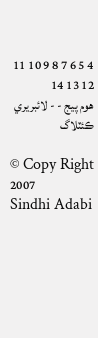4 5 6 7 8 9 10 11 12 13 14
هوم پيج - - لائبريري ڪئٽلاگ

© Copy Right 2007
Sindhi Adabi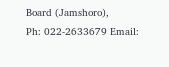Board (Jamshoro),
Ph: 022-2633679 Email: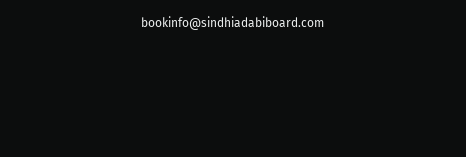bookinfo@sindhiadabiboard.com